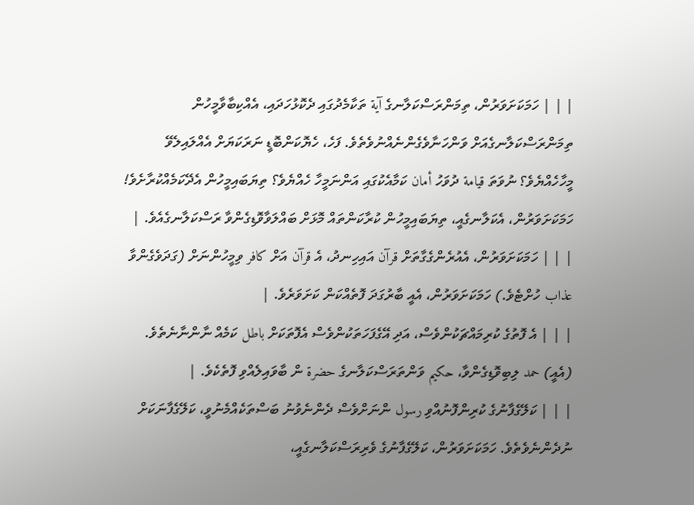| | | ހަމަކަށަވަރުން، ތިމަންރަސްކަލާނގެ آية ތަކާމެދުގައި ދެކޮޅުހަދައި، އެއްކިބާވާމީހުން ތިމަންރަސްކަލާނގެއަށް ވަންހަނާވެގެންނެއްނުވެތެވެ. ފަހެ، ހެޔޮކަންބޮޑީ ނަރަކަޔަށް އެއްލައިލެވޭ މީހާހެއްޔެވެ؟ ނުވަތަ قيامة ދުވަހު أمان ކަމާއެކުގައި އަންނަމީހާ ހެއްޔެވެ؟ ތިޔަބައިމީހުން އެދޭކަމެއްކުރާށެވެ! ހަމަކަށަވަރުން، އެކަލާނގެއީ، ތިޔަބައިމީހުން ކުރާކަންތައް މޮޅަށް ބައްލަވާވޮޑިގެންވާ ރަސްކަލާނގެއެވެ. |
| | | ހަމަކަށަވަރުން، އެއުރެންގެގާތަށް قرآن އައިހިނދު، އެ قرآن އަށް كافر ވިމީހުންނަށް (ގަދަވެގެންވާ عذاب ހުށްޓެވެ.) ހަމަކަށަވަރުން، އެއީ ބާރުގަދަ ފޮތެއްކަން ކަށަވަރެވެ. |
| | | އެ ފޮތުގެ ކުރިމައްޗަކުންވެސް، އަދި އޭގެފަހަތަކުންވެސް އެފޮތަކަށް باطل ކަމެއް ނާންނާނެތެވެ. (އެއީ) حمد ލިބިވޮޑިގެންވާ، حكيم ވަންތަރަސްކަލާނގެ حضرة ން ބާވައިލެއްވި ފޮތެކެވެ. |
| | | ކަލޭގެފާނުގެ ކުރިންފޮނުއްވި رسول ންނަށްވެސް ދެންނެވުނު ބަސްތަކެއްމެނުވީ، ކަލޭގެފާނަކަށް ނުދެންނެވެތެވެ. ހަމަކަށަވަރުން، ކަލޭގެފާނުގެ ވެރިރަސްކަލާނގެއީ،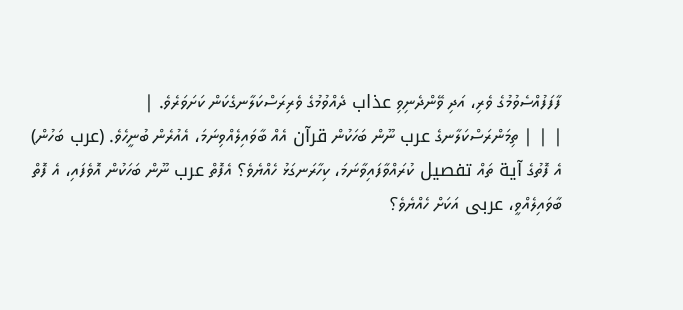ފާފަފުއްސެވުމުގެ ވެރި، އަދި ވޭންދެނިވި عذاب ދެއްވުމުގެ ވެރިރަސްކަލާނގެކަން ކަށަވަރެވެ. |
| | | ތިމަންރަސްކަލާނގެ عرب ނޫން ބަހަކުން قرآن އެއް ބާވައިލެއްވިނަމަ، އެއުރެން ބުނީހެވެ. (عرب ބަހުން) އެ ފޮތުގެ آية ތައް تفصيل ކުރައްވާފައިވާނަމަ، ކިހާރަނގަޅު ހެއްޔެވެ؟ އެފޮތް عرب ނޫން ބަހަކުން އޮވެފައި، އެ ފޮތް ބާވައިލެއްވީ، عربى އަކަށް ހެއްޔެވެ؟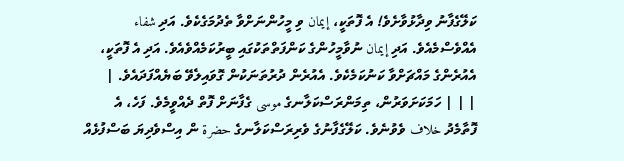ކަލޭގެފާނު ވިދާޅުވާށެވެ! އެ ފޮތަކީ، إيمان ވި މީހުންނަށްވާ ތެދުމަގެކެވެ. އަދި شفاء އެއްވެސްމެއެވެ. އަދި إيمان ނުވާމީހުންގެ ކަންފަތްތަކުގައި ބީރުކަމެއްވެއެވެ. އަދި އެ ފޮތަކީ، އެއުރެންގެ މައްޗަށްވާ ކަނުކަމެކެވެ. އެއުރެން ދުރުތަނަކުން ގޮވައިލެވޭ ބަޔެއްފަދައެވެ. |
| | | ހަމަކަށަވަރުން، ތިމަންރަސްކަލާނގެ موسى ގެފާނަށް ފޮތް ދެއްވީމެވެ. ފަހެ، އެ ފޮތާމެދު خلاف ވެވުނެވެ. ކަލޭގެފާނުގެ ވެރިރަސްކަލާނގެ حضرة ން އިސްވެދިޔަ ބަސްފުޅެއް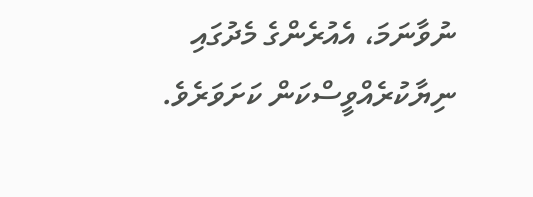ނުވާނަމަ، އެއުރެންގެ މެދުގައި ނިޔާކުރެއްވީސްކަން ކަށަވަރެވެ.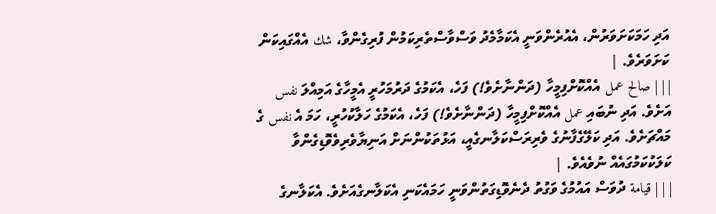އަދި ހަމަކަށަވަރުން، އެއުރެންވަނީ އެކަމާމެދު ވަސްވާސްތެރިކަމުން ފުރިގެންވާ، شك އެއްގައިކަން ކަށަވަރެވެ. |
| | | صالح عمل އެއްކޮށްފިމީހާ (ދަންނާށެވެ!) ފަހެ، އެކަމުގެ ދަރުމަހުރީ އެމީހާގެ އަމިއްލަ نفس އަށެވެ. އަދި ނުބައި عمل އެއްކޮށްފިމީހާ (ދަންނާށެވެ!) ފަހެ، އެކަމުގެ ހަލާކުހުރީ، ހަމަ އެ نفس ގެ މައްޗަށެވެ. އަދި ކަލޭގެފާނުގެ ވެރިރަސްކަލާނގެއީ، އަޅުތަކުންނަށް އަނިޔާވެރިވެވޮޑިގެންވާ ކަލަކުކަމުގައެއް ނުވެއެވެ. |
| | | قيامة ދުވަސް އައުމުގެ ވަގުތު ދެނެވޮޑިގަތުންވަނީ ހަމައެކަނި އެކަލާނގެއަށެވެ. އެކަލާނގެ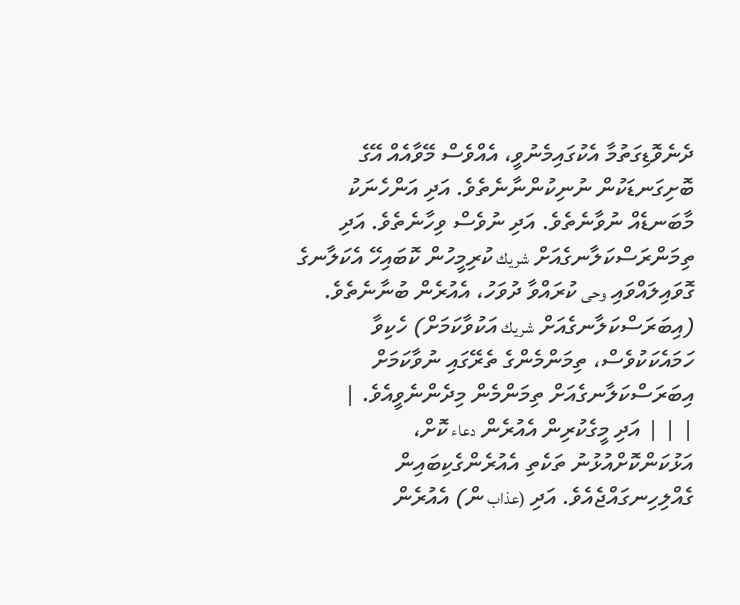ދެނެވޮޑިގަތުމާ އެކުގައިމެނުވީ، އެއްވެސް މޭވާއެއް އޭގެ ބޮށިގަނޑަކުން ނުނިކުންނާނެތެވެ. އަދި އަންހެނަކު މާބަނޑެއް ނުވާނެތެވެ. އަދި ނުވެސް ވިހާނެތެވެ. އަދި ތިމަންރަސްކަލާނގެއަށް شريك ކުރިމީހުން ކޮބައިހޭ އެކަލާނގެ ގޮވައިލައްވައި وحى ކުރައްވާ ދުވަހު، އެއުރެން ބުނާނެތެވެ. (އިބަރަސްކަލާނގެއަށް شريك އަކުވާކަމަށް) ހެކިވާ ހަމައެކަކުވެސް، ތިމަންމެންގެ ތެރޭގައި ނުވާކަމަށް އިބަރަސްކަލާނގެއަށް ތިމަންމެން މިދެންނެވީއެވެ. |
| | | އަދި މީގެކުރިން އެއުރެން دعاء ކޮށް، އަޅުކަންކޮށްއުޅުނު ތަކެތި އެއުރެންގެކިބައިން ގެއްލިހިނގައްޖެއެވެ. އަދި (عذاب ން) އެއުރެން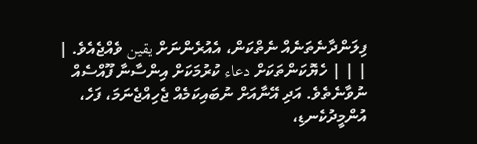ފިލަންދާނެތަނެއް ނެތްކަން، އެއުރެންނަށް يقين ވެއްޖެއެވެ. |
| | | ހެޔޮކަންތަކަށް دعاء ކުރުމަކަށް އިންސާނާ ފޫއްސެއް ނުވާނެތެވެ. އަދި އޭނާއަށް ނުބައިކަމެއް ޖެހިއްޖެނަމަ، ފަހެ، އުންމީދުކެނޑި،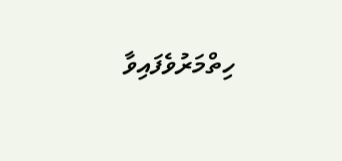ހިތްމަރުވެފައިވާ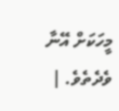މީހަކަށް އޭނާ ވެދެތެވެ. |